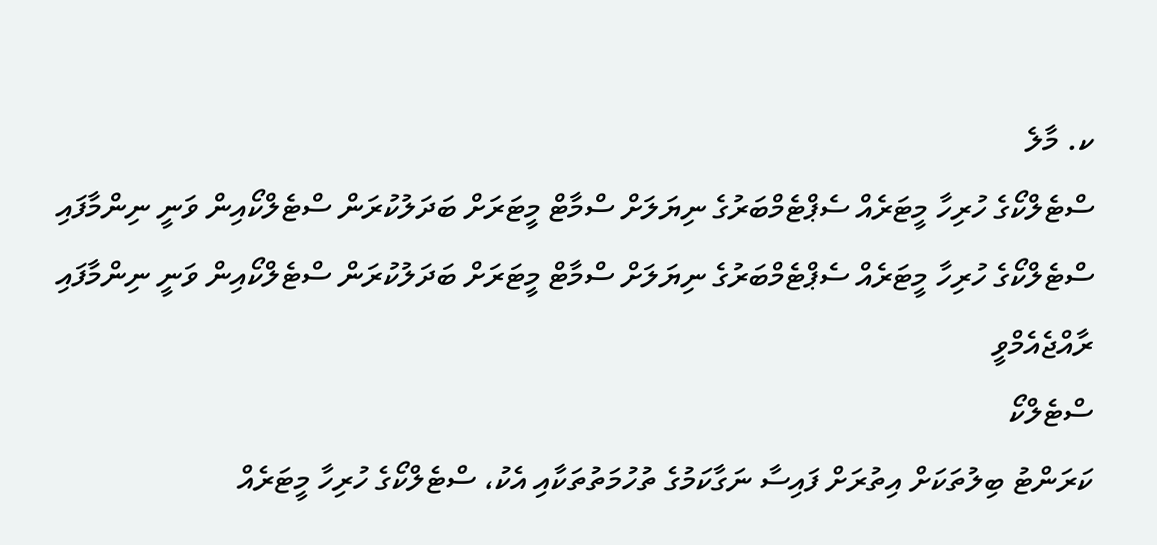ކ. މާލެ
ސްޓެލްކޯގެ ހުރިހާ މީޓަރެއް ސެޕްޓެމްބަރުގެ ނިޔަލަށް ސްމާޓް މީޓަރަށް ބަދަލުކުރަން ސްޓެލްކޯއިން ވަނީ ނިންމާފައި
ސްޓެލްކޯގެ ހުރިހާ މީޓަރެއް ސެޕްޓެމްބަރުގެ ނިޔަލަށް ސްމާޓް މީޓަރަށް ބަދަލުކުރަން ސްޓެލްކޯއިން ވަނީ ނިންމާފައި
ރާއްޖެއެމްވީ
ސްޓެލްކޯ
ކަރަންޓު ބިލުތަކަށް އިތުރަށް ފައިސާ ނަގާކަމުގެ ތުހުމަތުތަކާއި އެކު، ސްޓެލްކޯގެ ހުރިހާ މީޓަރެއް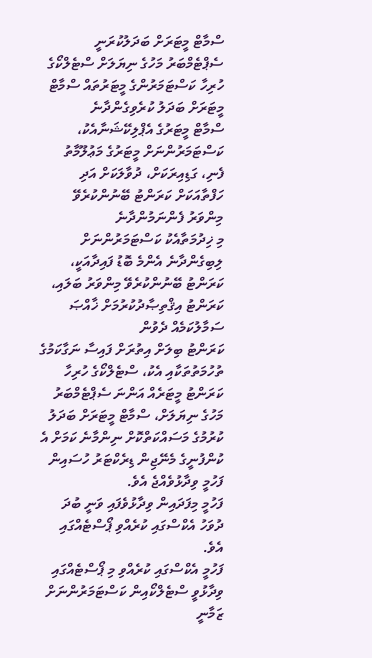ސްމާޓް މީޓަރަށް ބަދަލުކުރަނީ
ސެޕްޓެމްބަރު މަހުގެ ނިޔަލަށް ސްޓެލްކޯގެ ހުރިހާ ކަސްޓަމަރުންގެ މީޓަރުތައް ސްމާޓް މީޓަރަށް ބަދަލު ކުރެވިގެންދާނެ
ސްމާޓް މީޓަރުގެ އެޕްލިކޭޝަނާއެކު، ކަސްޓަމަރުންނަށް މީޓަރުގެ މަޢުލޫމާތު ފެނި، ގަޑިއިރަކަށް، ދުވާލަކަށް އަދި ހަފްތާއަކަށް ކަރަންޓު ބޭނުންކުރެވޭ މިންވަރު ފެންނަމުންދާނެ
މި ޚިދުމަތާއެކު ކަސްޓަމަރުންނަށް ލިބިގެންދާނެ އެންމެ ބޮޑު ފައިދާއަކީ، ކަރަންޓު ބޭނުންކުރެވޭ މިންވަރު ބަލައި، ކަރަންޓު އިޤްތިޞާދުކުރުމަށް ޚާއްޞަ ސަމާލުކަމެއް ދެވުން
ކަރަންޓު ބިލަށް އިތުރަށް ފައިސާ ނަގާކަމުގެ ތުހުމަތުތަކާއި އެކު، ސްޓެލްކޯގެ ހުރިހާ ކަރަންޓު މީޓަރެއް އަންނަ ސެޕްޓެމްބަރު މަހުގެ ނިޔަލަށް، ސްމާޓް މީޓަރަށް ބަދަލު ކުރުމުގެ މަސައްކަތްކޮށް ނިންމާނެ ކަމަށް އެ ކުންފުނީގެ މެނޭޖިން ޑިރެކްޓަރު ހުސައިން ފަހުމީ ވިދާޅުވެއްޖެ އެވެ.
ފަހުމީ މިފަދައިން ވިދާޅުވެފައި ވަނީ ބުދަ ދުވަހު އެކްސްގައި ކުރެއްވި ޕޯސްޓެއްގައި އެވެ.
ފަހުމީ އެކްސްގައި ކުރެއްވި މި ޕޯސްޓެއްގައި ވިދާޅުވީ ސްޓެލްކޯއިން ކަސްޓަމަރުންނަށް ޒަމާނީ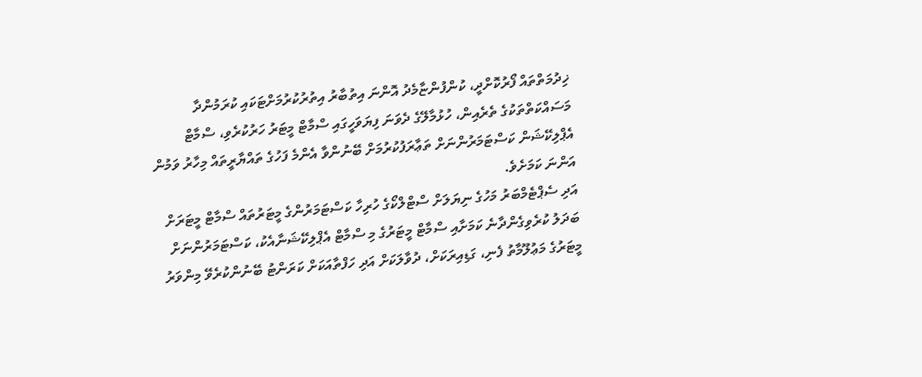ޚިދުމަތްތައް ފޯރުކޮށްދީ، ކުންފުންޏާމެދު އޮންނަ އިތުބާރު އިތުރުކުރުމަށްޓަކައި ކުރަމުންދާ މަސައްކަތްތަކުގެ ތެރެއިން، ހުޅުމާލޭގެ ދެވަނަ ފިޔަވަހީގައި ސްމާޓް މީޓަރު ހަރުކުރެވި، ސްމާޓް އެޕްލިކޭޝަން ކަސްޓަމަރުންނަށް ތަޢާރަފުކުރުމަށް ބޭނުންވާ އެންމެ ފަހުގެ ތައްޔާރީތައް މިހާރު ވަމުން އަންނަ ކަމަށެވެ.
އަދި ސެޕްޓެމްބަރު މަހުގެ ނިޔަލަށް ސްޓްލްކޯގެ ހުރިހާ ކަސްޓަމަރުންގެ މީޓަރުތައް ސްމާޓް މީޓަރަށް ބަދަލު ކުރެވިގެންދާނެ ކަމަށާއި ސްމާޓް މީޓަރުގެ މި ސްމާޓް އެޕްލިކޭޝަނާއެކު، ކަސްޓަމަރުންނަށް މީޓަރުގެ މަޢުލޫމާތު ފެނި، ގަޑިއިރަކަށް، ދުވާލަކަށް އަދި ހަފްތާއަކަށް ކަރަންޓު ބޭނުންކުރެވޭ މިންވަރު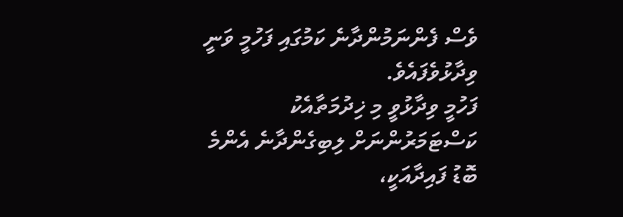ވެސް ފެންނަމުންދާނެ ކަމުގައި ފަހުމީ ވަނީ ވިދާޅުވެފައެވެ.
ފަހުމީ ވިދާޅުވީ މި ޚިދުމަތާއެކު ކަސްޓަމަރުންނަށް ލިބިގެންދާނެ އެންމެ ބޮޑު ފައިދާއަކީ،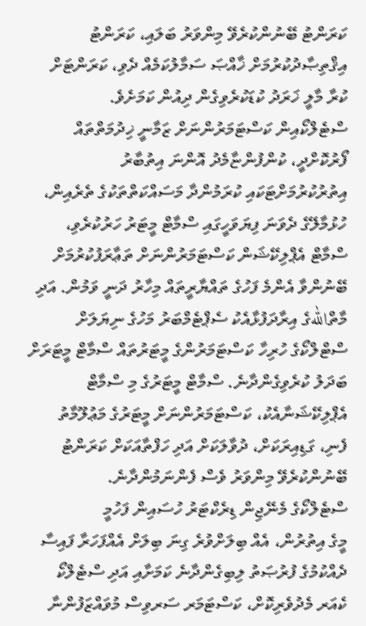ކަރަންޓު ބޭނުންކުރެވޭ މިންވަރު ބަލައި، ކަރަންޓު އިޤްތިޞާދުކުރުމަށް ޚާއްޞަ ސަމާލުކަމެއް ދެވި، ކަރަންޓަށް ކުރާ މާލީ ޚަރަދު ކުޑަކުރެވިގެން ދިއުން ކަމަށެވެ.
ސްޓެލްކޯއިން ކަސްޓަމަރުންނަށް ޒަމާނީ ޚިދުމަތްތައް ފޯރުކޮށްދީ، ކުންފުންޏާމެދު އޮންނަ އިތުބާރު އިތުރުކުރުމަށްޓަކައި ކުރަމުންދާ މަސައްކަތްތަކުގެ ތެރެއިން، ހުޅުމާލޭގެ ދެވަނަ ފިޔަވަހީގައި ސްމާޓް މީޓަރު ހަރުކުރެވި، ސްމާޓް އެޕްލިކޭޝަން ކަސްޓަމަރުންނަށް ތަޢާރަފުކުރުމަށް ބޭނުންވާ އެންމެ ފަހުގެ ތައްޔާރީތައް މިހާރު ދަނީ ވަމުން. އަދި މާތްاللهގެ އިރާދަފުޅާއެކު ސެޕްޓެމްބަރު މަހުގެ ނިޔަލަށް ސްޓްލްކޯގެ ހުރިހާ ކަސްޓަމަރުންގެ މީޓަރުތައް ސްމާޓް މީޓަރަށް ބަދަލު ކުރެވިގެންދާނެ. ސްމާޓް މީޓަރުގެ މި ސްމާޓް އެޕްލިކޭޝަނާއެކު، ކަސްޓަމަރުންނަށް މީޓަރުގެ މަޢުލޫމާތު ފެނި، ގަޑިއިރަކަށް، ދުވާލަކަށް އަދި ހަފްތާއަކަށް ކަރަންޓު ބޭނުންކުރެވޭ މިންވަރު ވެސް ފެންނަމުންދާނެ.
ސްޓެލްކޯގެ މެނޭޖިން ޑިރެކްޓަރު ހުސައިން ފަހުމީ
މީގެ އިތުރުން، އެއް ބިލަށްވުރެ ގިނަ ބިލަށް އެއްފަހަރާ ފައިސާ ދެއްކުމުގެ ފުރުޞަތު ލިބިގެންދާނެ ކަމަށާއި އަދި ސްޓެލްކޯ ކެއަރ މެދުވެރިކޮށް، ކަސްޓަމަރ ސަރވިސް މުވައްޒަފުންނާ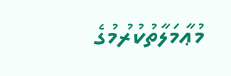މުޢާމަލާތުކުރުމުގެ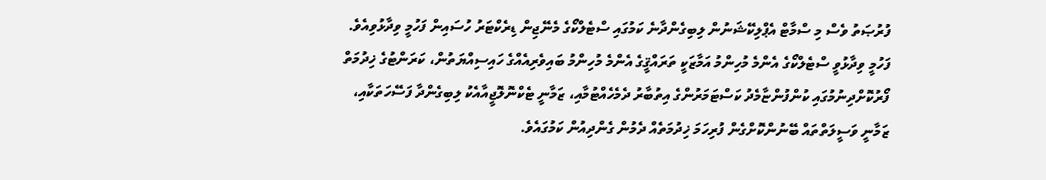ފުރުޞަތު ވެސް މި ސްމާޓް އެޕްލިކޭޝަނުން ލިބިގެންދާނެ ކަމުގައި ސްޓެލްކޯގެ މެނޭޖިން ޑިރެކްޓަރު ހުސައިން ފަހުމީ ވިދާޅުވިއެވެ.
ފަހުމީ ވިދާޅުވީ ސްޓެލްކޯގެ އެންމެ މުހިންމު އަމާޒަކީ ތަރައްޤީގެ އެންމެ މުހިންމު ބައިވެރިއެއްގެ ހައިސިއްޔަތުން، ކަރަންޓުގެ ޚިދުމަތް ފޯރުކޮށްދިނުމުގައި ކުންފުންޏާމެދު ކަސްޓަމަރުންގެ އިތުބާރު ދެމެހެއްޓުމާއި، ޒަމާނީ ޓެކްނޮލޮޖީއާއެކު ލިބިގެންދާ ފަސޭހަތަކާއި، ޒަމާނީ ވަސީލަތްތައް ބޭނުންކޮށްގެން ފުރިހަމަ ޚިދުމަތެއް ދެމުން ގެންދިއުން ކަމުގައެވެ.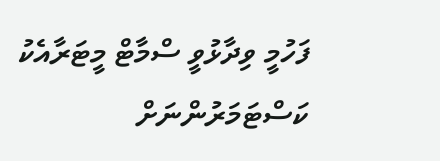ފަހުމީ ވިދާޅުވީ ސްމާޓް މީޓަރާއެކު ކަސްޓަމަރުންނަށް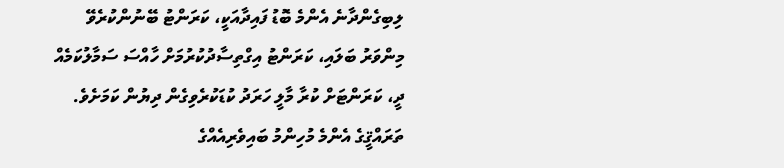ލިބިގެންދާނެ އެންމެ ބޮޑު ފައިދާއަކީ، ކަރަންޓު ބޭނުންކުރެވޭ މިންވަރު ބަލައި، ކަރަންޓު އިގްތިސާދުކުރުމަށް ހާއްސަ ސަމާލުކަމެއް ދީ، ކަރަންޓަށް ކުރާ މާލީ ހަރަދު ކުޑަކުރެވިގެން ދިޔުން ކަމަށެވެ.
ތަރައްޤީގެ އެންމެ މުހިންމު ބައިވެރިއެއްގެ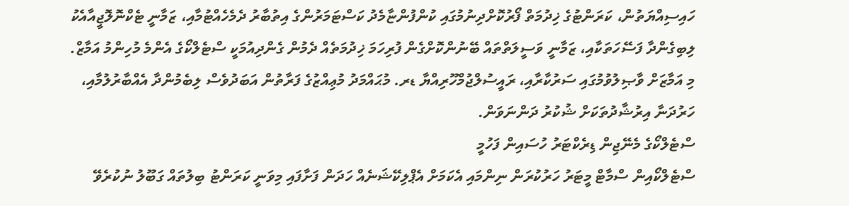ހައިސިއްޔަތުން، ކަރަންޓުގެ ޚިދުމަތް ފޯރުކޮށްދިނުމުގައި ކުންފުންޏާމެދު ކަސްޓަމަރުންގެ އިތުބާރު ދެމެހެއްޓުމާއި، ޒަމާނީ ޓެކްނޮލޮޖީއާއެކު ލިބިގެންދާ ފަސޭހަތަކާއި، ޒަމާނީ ވަސީލަތްތައް ބޭނުންކޮށްގެން ފުރިހަމަ ޚިދުމަތެއް ދެމުން ގެންދިއުމަކީ ސްޓެލްކޯގެ އެންމެ މުހިންމު އަމާޒް. މި އަމާޒަށް ވާޞިލުވުމުގައި ސަރުކާރާއި، ރައީސުލްޖުމްހޫރިއްޔާ ޑރ. މުޙައްމަދު މުޢިއްޒުގެ ފަރާތުން އަބަދުވެސް ލިބެމުންދާ އެއްބާރުލުމާއި، ހަރުދަނާ އިރުޝާދުތަކަށް ޝުކުރު ދަންނަވަން.
ސްޓެލްކޯގެ މެނޭޖިން ޑިރެކްޓަރު ހުސައިން ފަހުމީ
ސްޓެލްކޯއިން ސްމާޓް މީޓަރު ހަރުކުރަން ނިންމައި އެކަމަށް އެޕްލިކޭޝަނެއް ހަދަން ފަށާފައި މިވަނީ ކަރަންޓު ބިލުތައް ގަބޫލު ނުކުރެވޭ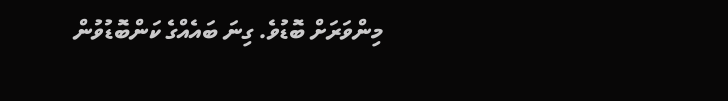މިންވަރަށް ބޮޑުވެ. ގިނަ ބައެއްގެ ކަންބޮޑުވުން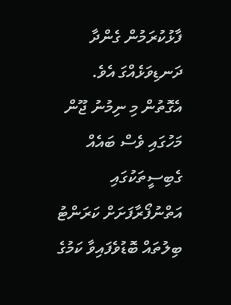ފާޅުކުރަމުން ގެންދާ ދަނޑިވަޅެއްގަ އެވެ.
އެގޮތުން މި ނިމުނު ޖޫން މަހުގައި ވެސް ބައެއް ގެބިސީތަކުގައި އަތްނުފޯރާފަށަށް ކަރަންޓު ބިލުތައް ބޮޑުވެފައިވާ ކަމުގެ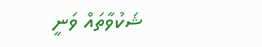ޝަކުވާތައް ވަނީ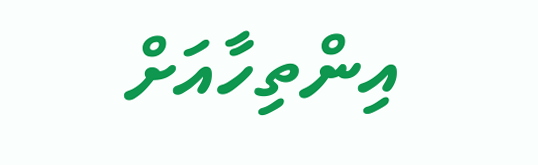އިންތިހާއަށް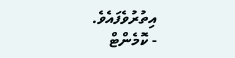އިތުރުވެފައެވެ.
- ކޮމެންޓް